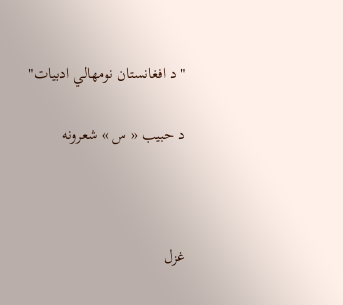"د افغانستان نومهالي ادبیات"

د حبیب « س » شعرونه



غزل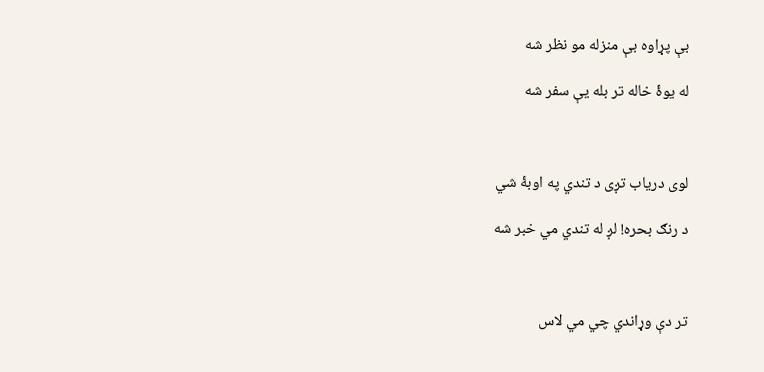بې پړاوه بې منزله مو نظر شه

له يوۀ خاله تر بله يې سفر شه



لوی درياب تږی د تندي په اوبۀ شي

د رنګ بحره! لږ له تندي مي خبر شه



تر دې وړاندي چي مي لاس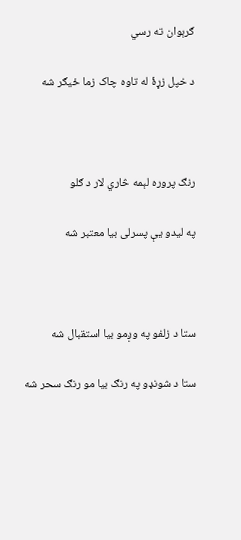ګرېوان ته رسي

د خپل زړۀ له تاوه چاک زما ځيګر شه



رنګ پروره لېمه څاري لار د ګلو

په ليدو يې پسرلی بيا معتبر شه



ستا د زلفو په وږمو بيا استقبال شه

ستا د شونډو په رنګ بيا مو رنګ سحر شه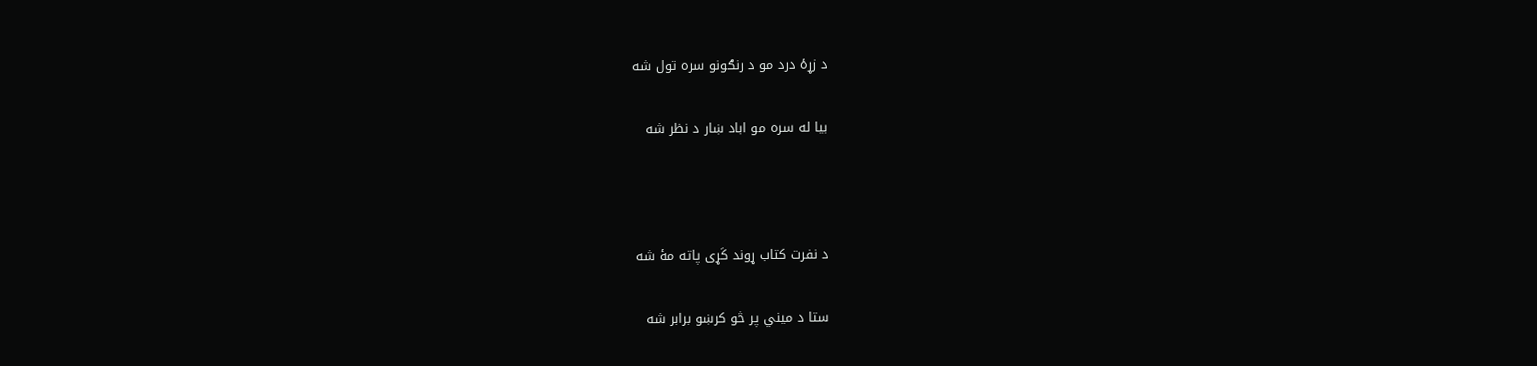د زړۀ درد مو د رنګونو سره تول شه

بيا له سره مو اباد ښار د نظر شه



د نفرت کتاب ړوند کَړی پاته مۀ شه

ستا د ميني پر څو کرښو برابر شه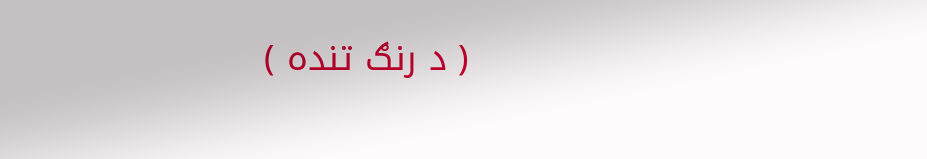( د رنګ تنده )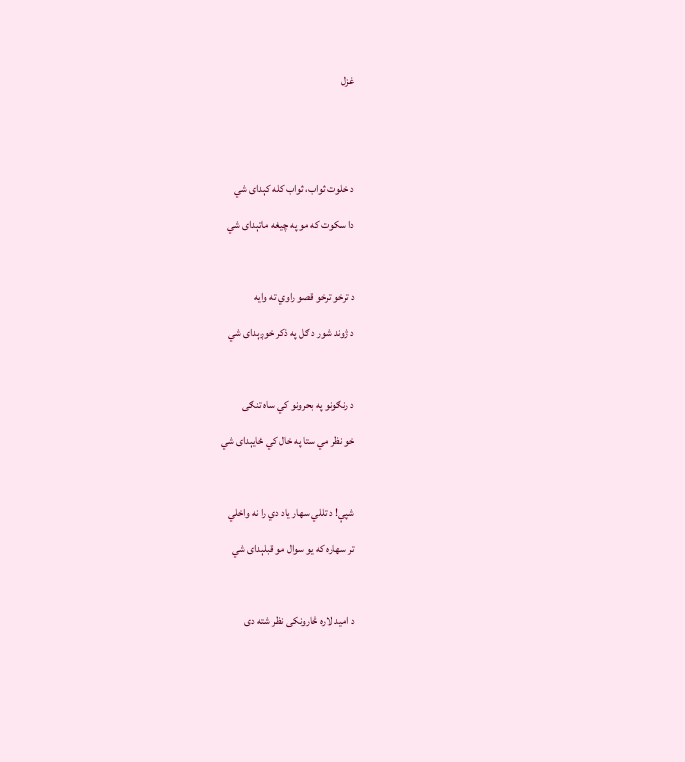غزل





د خلوت ثواب، ثواب کله کېدای شي

دا سکوت که مو په چيغه ماتېدای شي



د ترخو ترخو قصو راوي ته وايه

د ژوند شور د ګل په ذکر خوږېدای شي



د رنګونو په بحرونو کي ساه تنګی

خو نظر مي ستا په خال کي ځايېدای شي



شپې! د تللي سهار ياد دي را نه واخلي

تر سهاره که يو سوال مو قبلېدای شي



د اميد لاره څارونکی نظر شته دی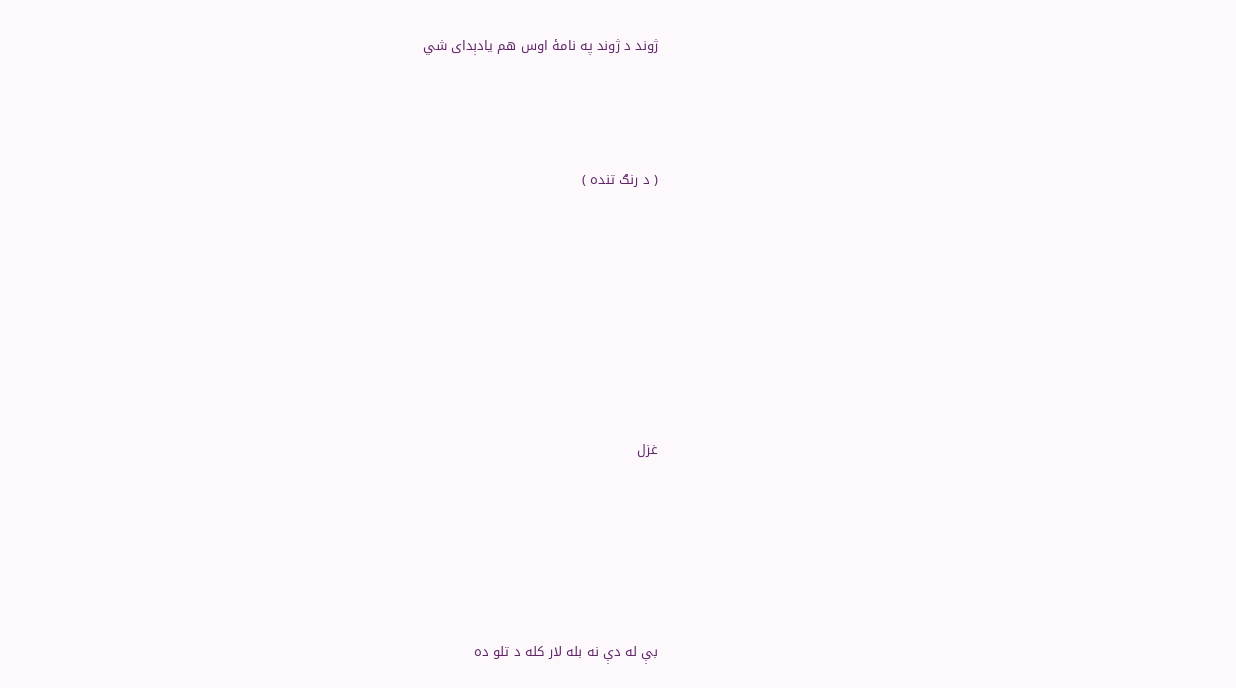ژوند د ژوند په نامۀ اوس هم يادېدای شي



( د رنګ تنده )







غزل





بې له دې نه بله لار کله د تلو ده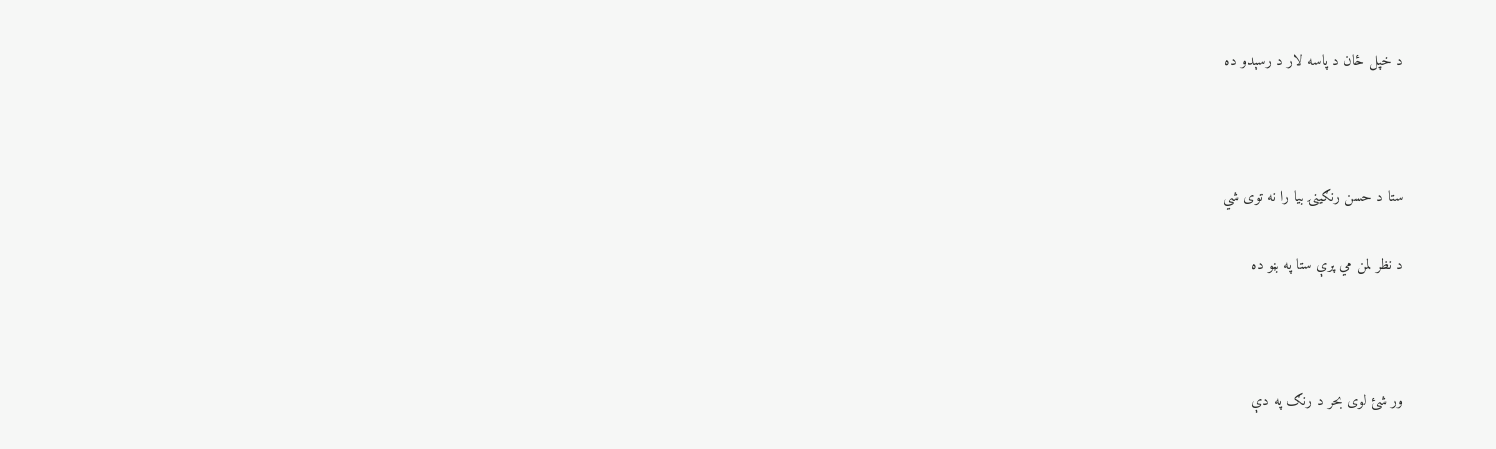د خپل ځان د پاسه لار د رسېدو ده



ستا د حسن رنګينۍ بيا را نه توی شي

د نظر لمن مي پرې ستا په بڼو ده



ور شئ لوی بحر د رنګ په دې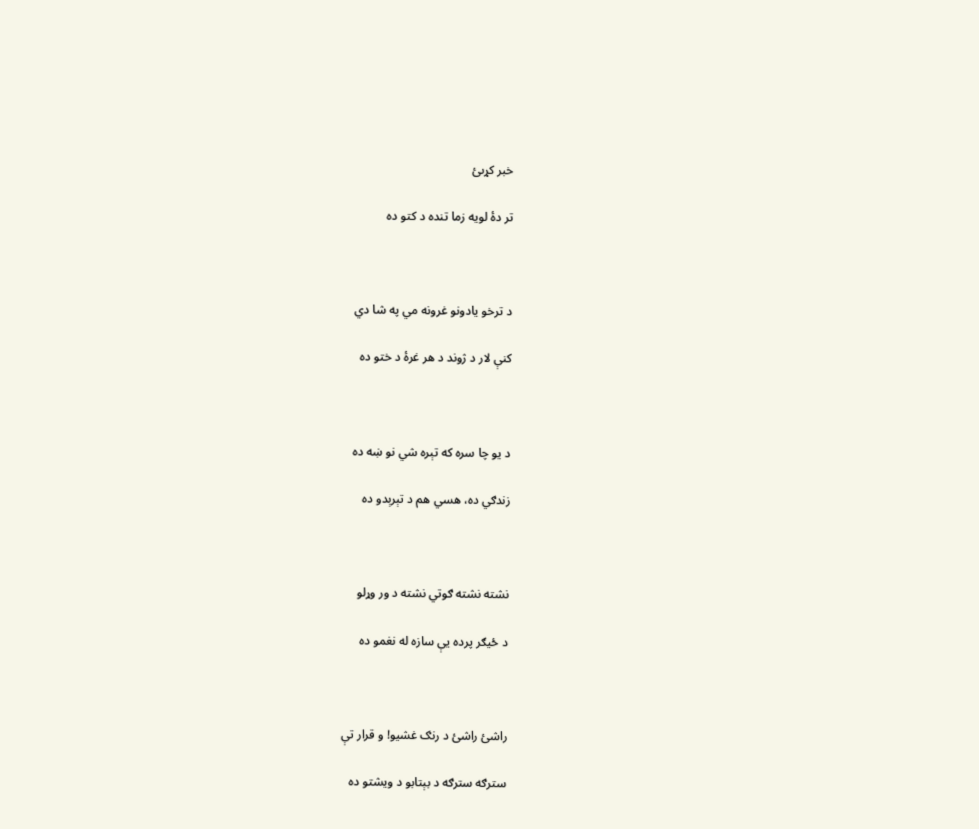خبر کړىئ

تر دۀ لويه زما تنده د کتو ده



د ترخو يادونو غرونه مي په شا دي

کنې لار د ژوند د هر غرۀ د ختو ده



د يو چا سره که تېره شي نو ښه ده

زندګي ده، هسي هم د تېرېدو ده



نشته نشته ګوتي نشته د ور وړلو

د ځيګر پرده يې سازه له نغمو ده



راشئ راشئ د رنګ غشيو! و قرار تې

سترګه سترګه د بېتابو د ويشتو ده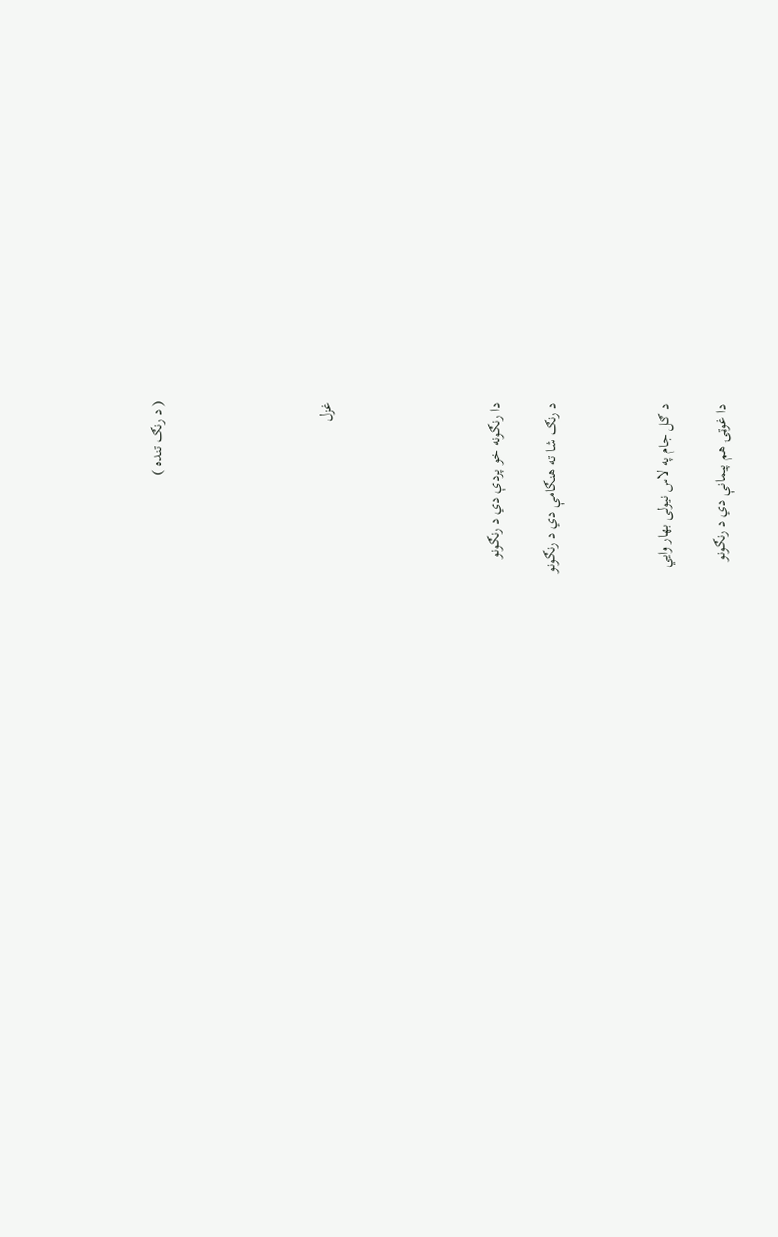( د رنګ تنده )





غزل





دا رنګونه خو پردې دي د رنګونو

د رنګ شا ته هنګامې دي د رنګونو



د ګل جام په لاس نيولی بهار وايي

دا غوټۍ هم پيمانې دي د رنګونو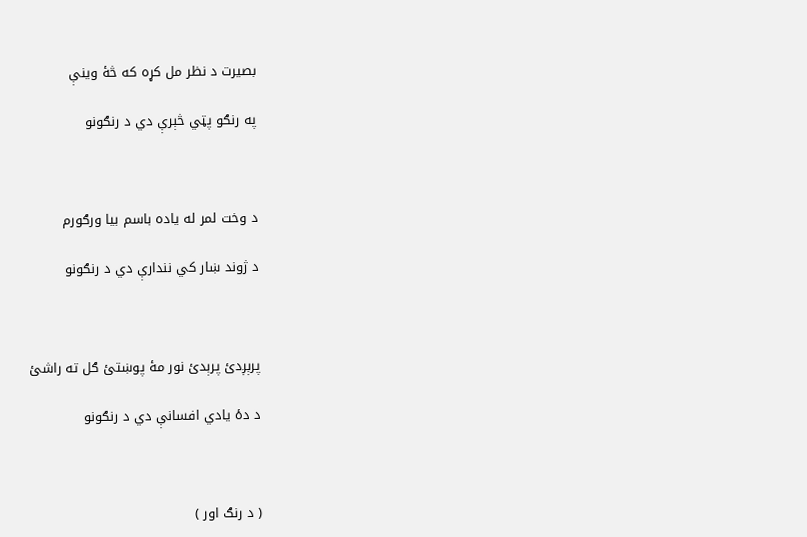بصيرت د نظر مل کړه که څۀ وينې

په رنګو پټي څېرې دي د رنګونو



د وخت لمر له ياده باسم بيا ورګورم

د ژوند ښار کي نندارې دي د رنګونو



پرېږدئ پرېدئ نور مۀ پوښتئ ګل ته راشئ

د دۀ يادي افسانې دي د رنګونو



( د رنګ اور )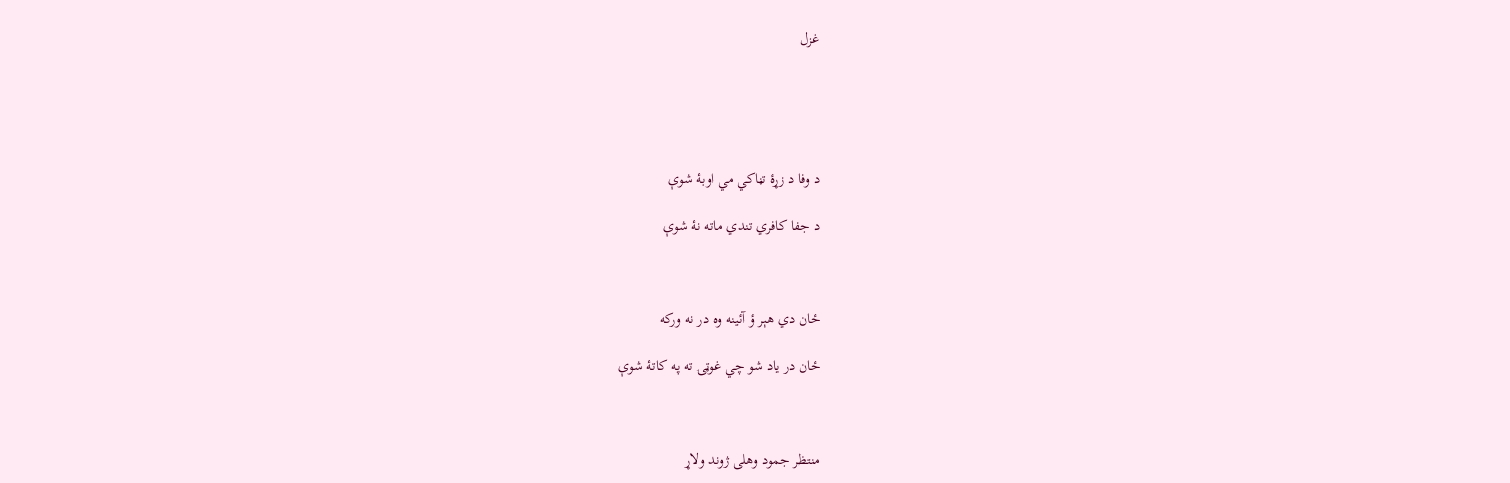غزل





د وفا د زړۀ تڼاکي مي اوبۀ شوې

د جفا کافري تندي ماته نۀ شوې



ځان دي هېر ؤ آئينه وه در نه ورکه

ځان در ياد شو چي غوټۍ ته په کاتۀ شوې



منتظر جمود وهلی ژوند ولاړ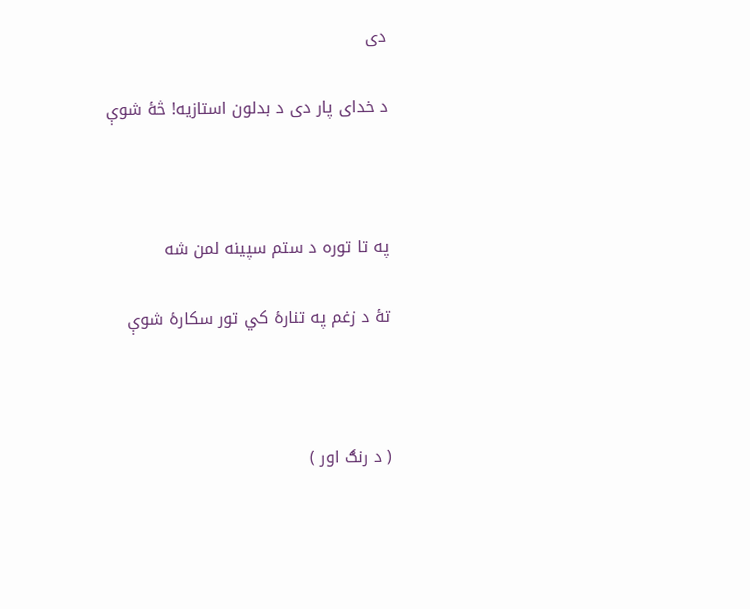دی

د خدای پار دی د بدلون استازيه! څۀ شوې



په تا توره د ستم سپينه لمن شه

تۀ د زغم په تنارۀ کي تور سکارۀ شوې



( د رنګ اور )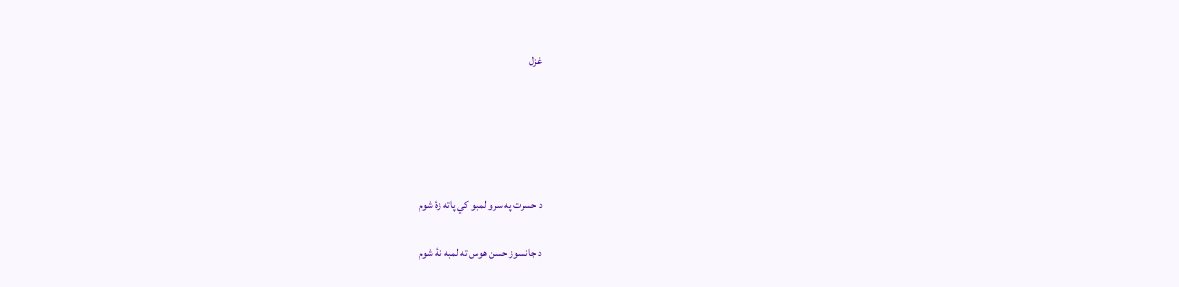غزل





د حسرت په سرو لمبو کي پاته زۀ شوم

د جانسوز حسن هوس ته لمبه نۀ شوم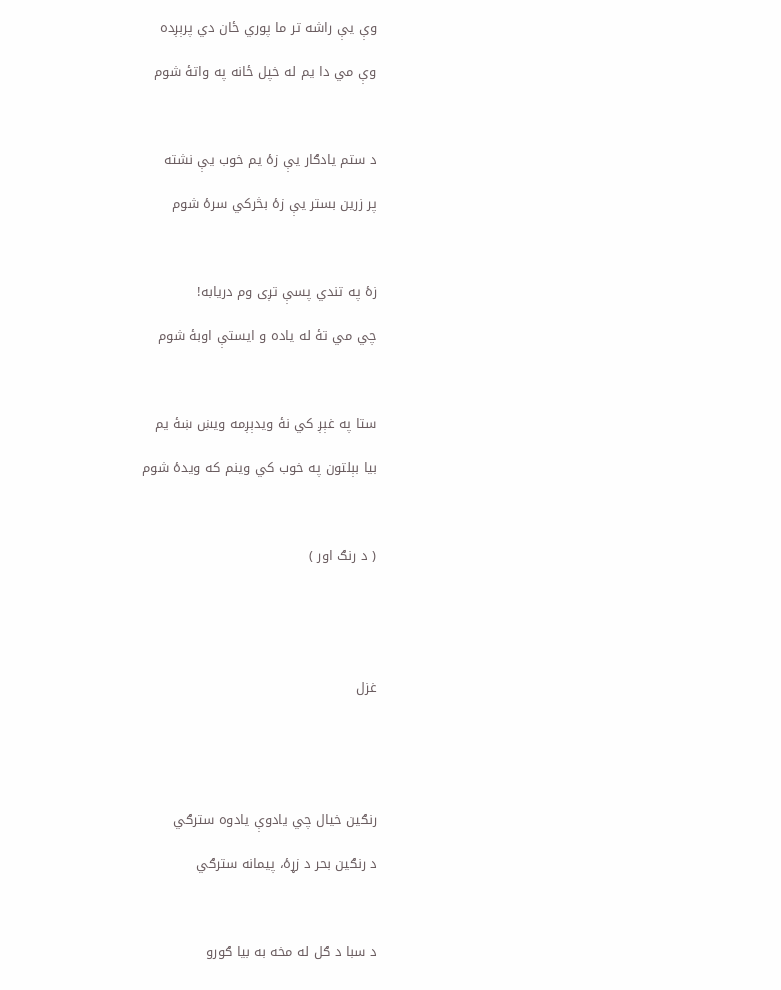وې يې راشه تر ما پوري ځان دي پرېږده

وې مي دا يم له خپل ځانه په واتۀ شوم



د ستم يادګار يې زۀ يم خوب يې نشته

پر زرين بستر يې زۀ بڅرکي سرۀ شوم



زۀ په تندي پسې تږی وم دريابه!

چي مي تۀ له ياده و ايستې اوبۀ شوم



ستا په غېږ کي نۀ ويدېږمه ويښ ښۀ يم

بيا بېلتون په خوب کي وينم که ويدۀ شوم



( د رنګ اور )





غزل





رنګين خيال چي يادوې يادوه سترګي

د رنګين بحر د زړۀ، پيمانه سترګي



د سبا د ګل له مخه به بيا ګورو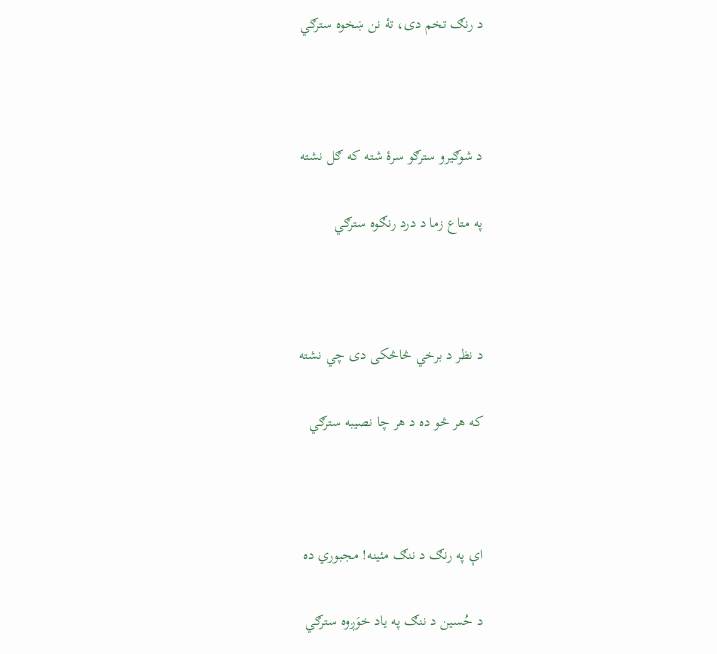د رنګ تخم دی، تۀ نن ښخوه سترګي



د شوګيرو سترګو سرۀ شته که ګل نشته

په متاع زما د درد رنګوه سترګي



د نظر د برخي څاڅکی دی چي نشته

که هر څو ده د هر چا نصيبه سترګي



اې په رنګ د ننګ مئينه! مجبوري ده

د حُسين د ننګ په ياد خوَږوه سترګي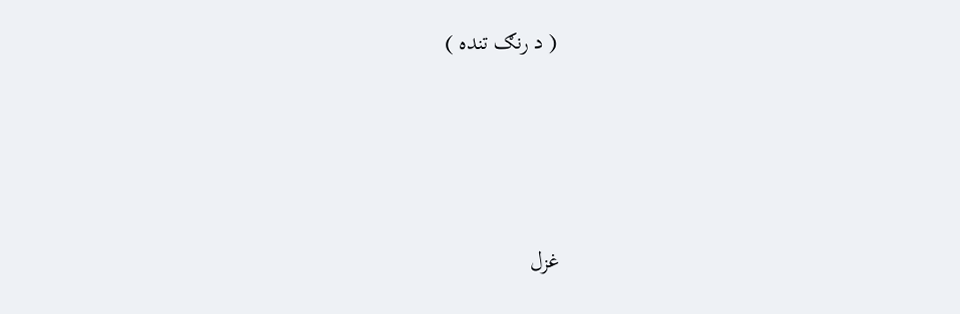( د رنګ تنده )





غزل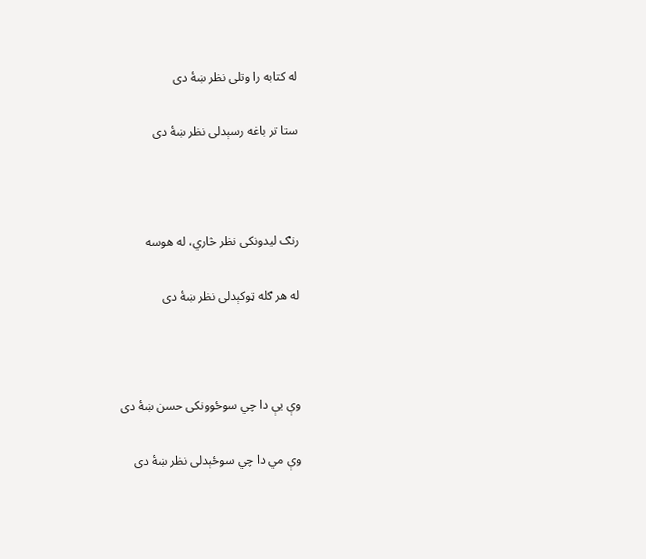له کتابه را وتلی نظر ښۀ دی

ستا تر باغه رسېدلی نظر ښۀ دی



رنګ ليدونکی نظر څاري، له هوسه

له هر ګله ټوکېدلی نظر ښۀ دی



وې يې دا چي سوځوونکی حسن ښۀ دی

وې مي دا چي سوځېدلی نظر ښۀ دی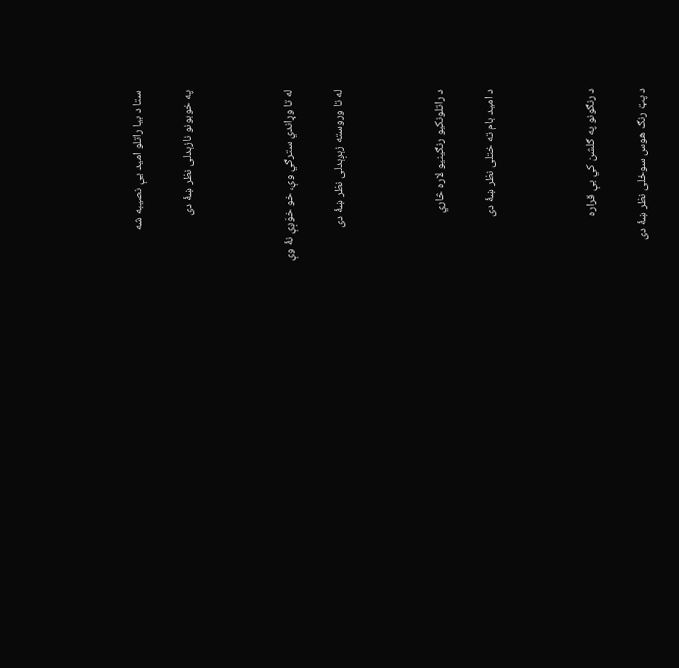ستا د بيا راتلو اميد يې نصيبه شه

په خوبونو نازېدلی نظر ښۀ دی



له تا وړاندي سترګي وې، خو خوَږې نۀ وې

له تا وروسته زېږېدلی نظر ښۀ دی



د راتلونکيو رنګينيو لاره څاري

د اميد بام ته ختلی نظر ښۀ دی



د رنګونو په ګلشن کي بې قراره

د پټ رنګ هوس سوځلی نظر ښۀ دی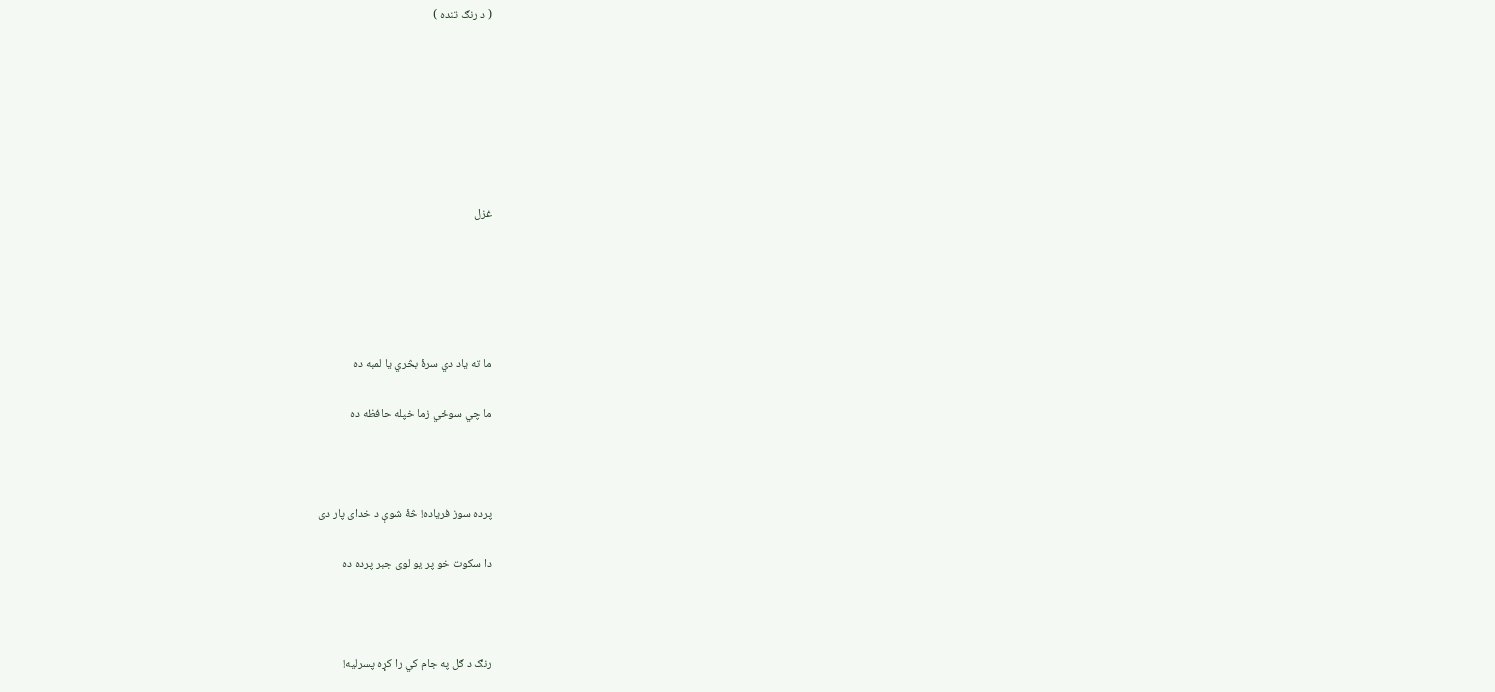( د رنګ تنده )







غزل





ما ته ياد دي سرۀ بڅري يا لمبه ده

ما چي سوځي زما خپله حافظه ده



پرده سوز فرياده! څۀ شوې د خدای پار دی

دا سکوت خو پر يو لوی جبر پرده ده



رنګ د ګل په جام کي را کړه پسرليه!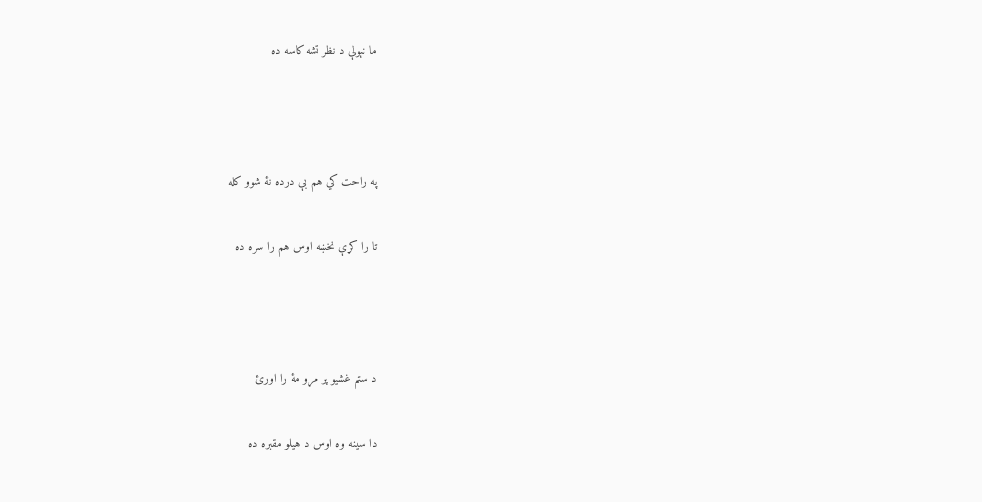ما نېولې د نظر تشه کاسه ده



په راحت کي هم بې درده نۀ شوو کله

تا را کړې نخښه اوس هم را سره ده



د ستم غشيو پر مړو مۀ را اورئ

دا سينه وه اوس د هيلو مقبره ده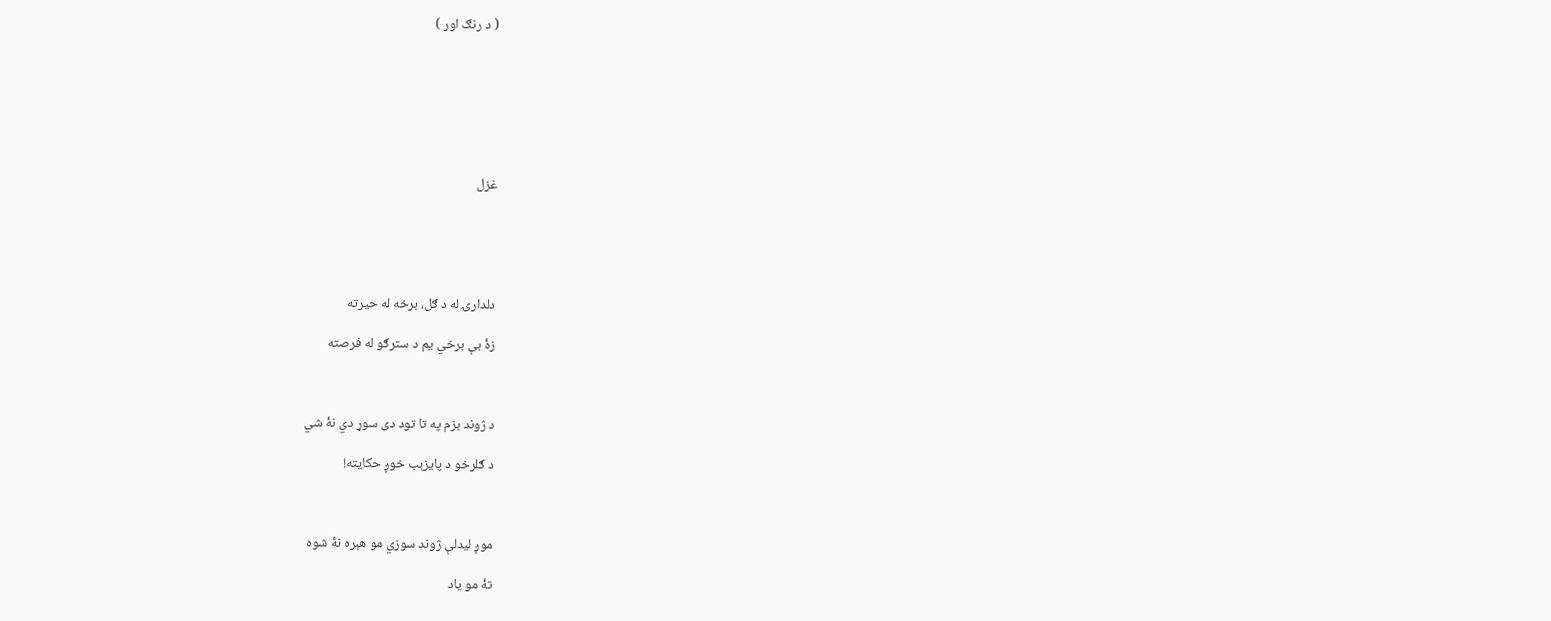( د رنګ اور )







غزل





دلدارۍ له د ګل، برخه له حيرته

زۀ بې برخي يم د سترګو له فرصته



د ژوند بزم په تا تود دی سوړ دي نۀ شي

د ګلرخو د پايزېب خوږ حکايته!



موږ ليدلې ژوند سوزي مو هېره نۀ شوه

تۀ مو ياد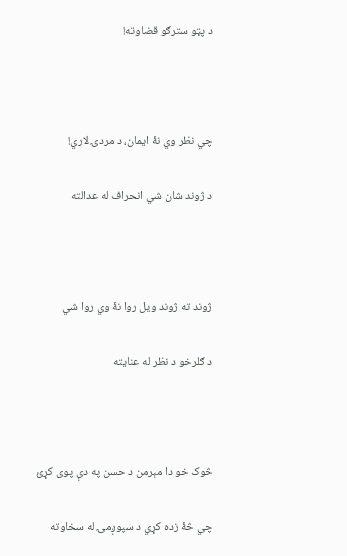د پټو سترګو قضاوته!



چي نظر وي نۀ ايمان، د مردۍ لاري!

د ژوند شان شي انحراف له عدالته



ژوند ته ژوند ويل روا نۀ وي روا شي

د ګلرخو د نظر له عنايته



څوک خو دا مېرمن د حسن په دې پوی کړئ

چي څۀ زده کړي د سپوږمۍ له سخاوته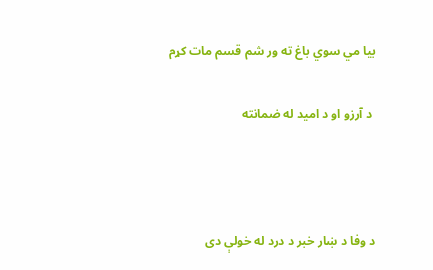بيا مي سوي باغ ته ور شم قسم مات کړم

 د آرزو او د اميد له ضمانته



د وفا د ښار خبر د درد له خولې دی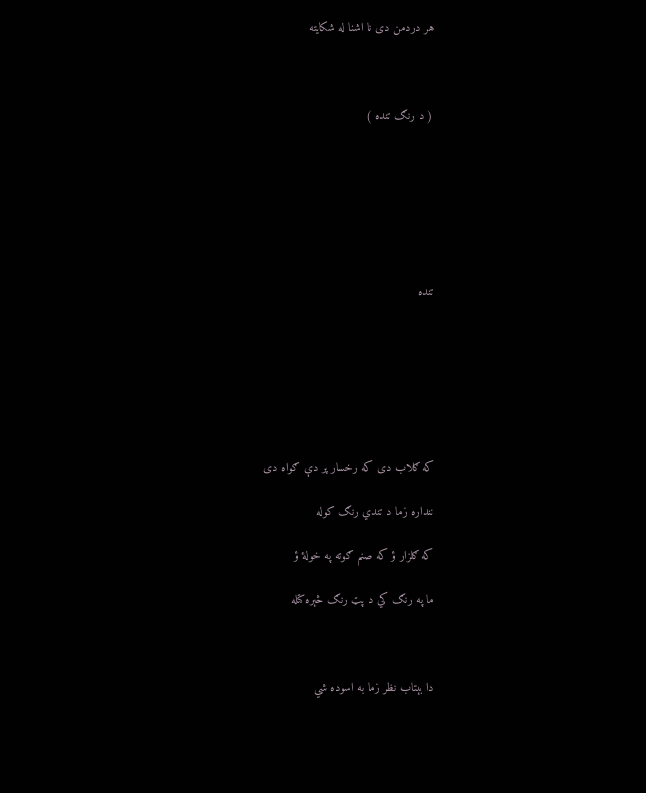هر دردمن دی نا اشنا له شکايته



( د رنګ تنده )







تنده







که ګلاب دی که رخسار پر دې ګواه دی

ننداره زما د تندي رنګ کوله

که ګلزار ؤ که صنم ګوته په خولۀ ؤ

ما په رنګ کي د پټ رنګ څېره کتله



دا بېتاب نظر زما به اسوده شي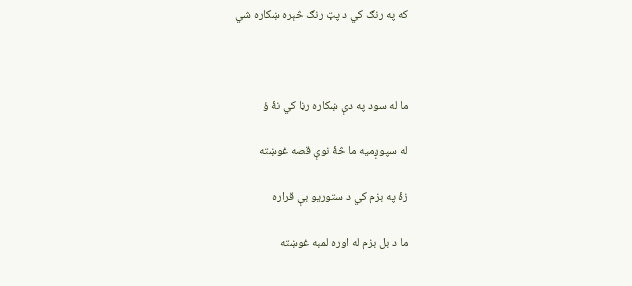که په رنګ کي د پټ رنګ څېره ښکاره شي



ما له سود په دې ښکاره رڼا کي نۀ ؤ

له سپوږميه ما څۀ نوې قصه غوښته

زۀ په بزم کي د ستوريو بې قراره

ما د بل بزم له اوره لمبه غوښته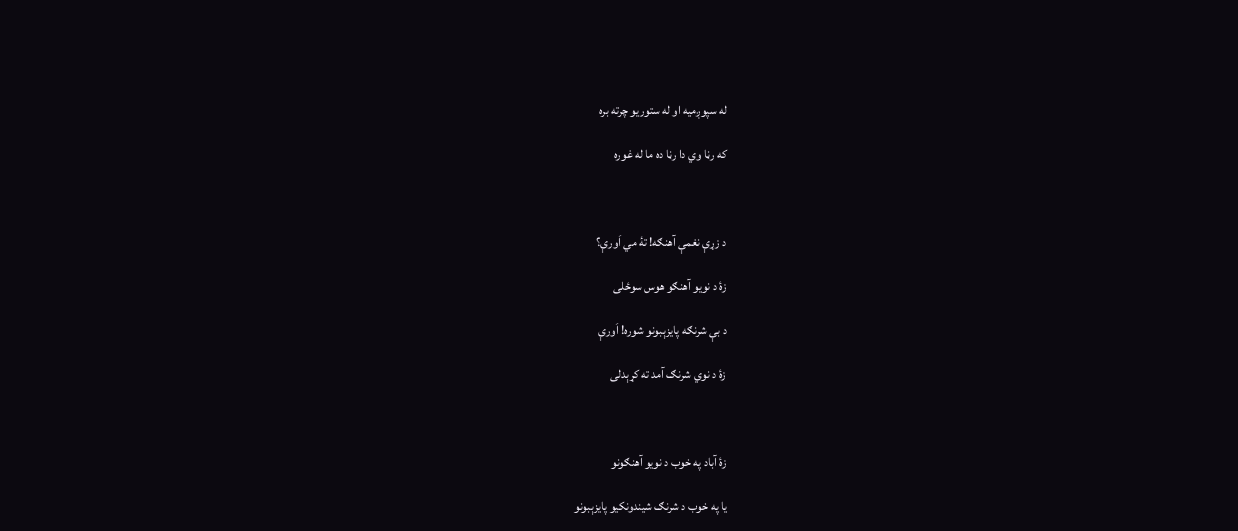له سپوږميه او له ستوريو چرته بره

که رڼا وي دا رڼا ده ما له غوره



د زړې نغمې آهنګه! تۀ مي اَورې؟

زۀ د نويو آهنګو هوس سوځلی

د بې شرنګه پايزېبونو شوره! اَورې

زۀ د نوي شرنګ آمد ته کړېدلی



زۀ آباد په خوب د نويو آهنګونو

يا په خوب د شرنګ شيندونکيو پايزېبونو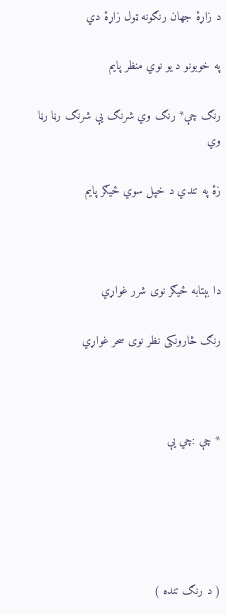د زاړۀ جهان رنګونه ټول زاړۀ دي

په خوبونو د يو نوي منظر پايم

رنګ چې* رنګ وي شرنګ يې شرنګ رڼا رڼا وي

زۀ په تندي د خپل سوي ځيګر پايم



دا بېتابه ځيګر نوی شرر غواړي

رنګ څارونکی نظر نوی سحر غواړي



* چې :چي يې





( د رنګ تنده )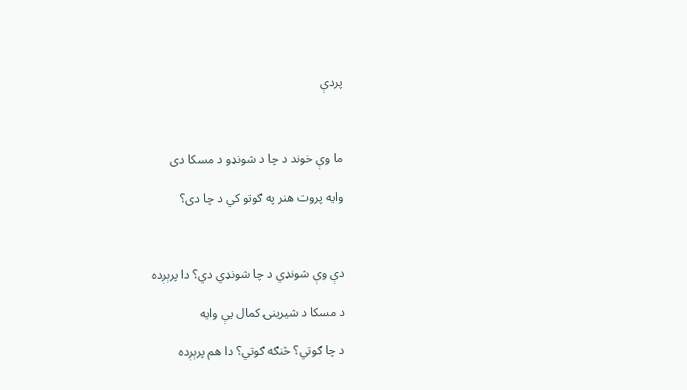پردې



ما وې خوند د چا د شونډو د مسکا دی

وايه پروت هنر په ګوتو کي د چا دی؟



دې وې شونډي د چا شونډي دي؟ دا پرېږده

د مسکا د شيرينۍ کمال يې وايه

د چا ګوتي؟ څنګه ګوتي؟ دا هم پرېږده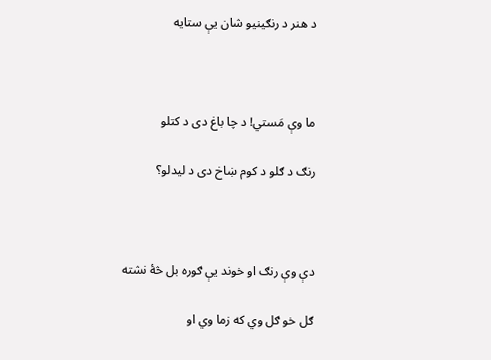د هنر د رنګينيو شان يې ستايه



ما وې مَستي! د چا باغ دی د کتلو

رنګ د ګلو د کوم ښاخ دی د ليدلو؟



دې وې رنګ او خوند يې ګوره بل څۀ نشته

ګل خو ګل وي که زما وي او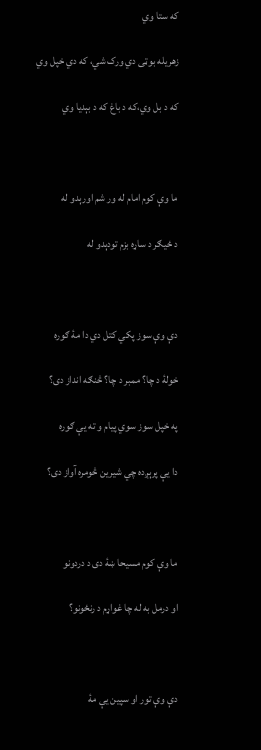که ستا وي

زهريله بوټی دي ورک شي، که دي خپل وي

که د بل وي،که د باغ که د بېديا وي



ما وې کوم امام له ور شم اورېدو له

د ځيګر د ساړه بزم تودېدو له



دې وې سوز پکي کتل دي دا مۀ ګوره

خولۀ د چا؟ ممبر د چا؟ څنګه انداز دی؟

په خپل سوز سوي پيام و ته يې ګوره

دا يې پرېږده چي شيرين څومره آواز دی؟



ما وې کوم مسيحا ښۀ دی د دردونو

او درمل به له چا غواړم د رنځونو؟



دې وې تور او سپين يې مۀ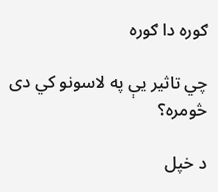ګوره دا ګوره

چي تاثير يې په لاسونو کي دی څومره؟

د خپل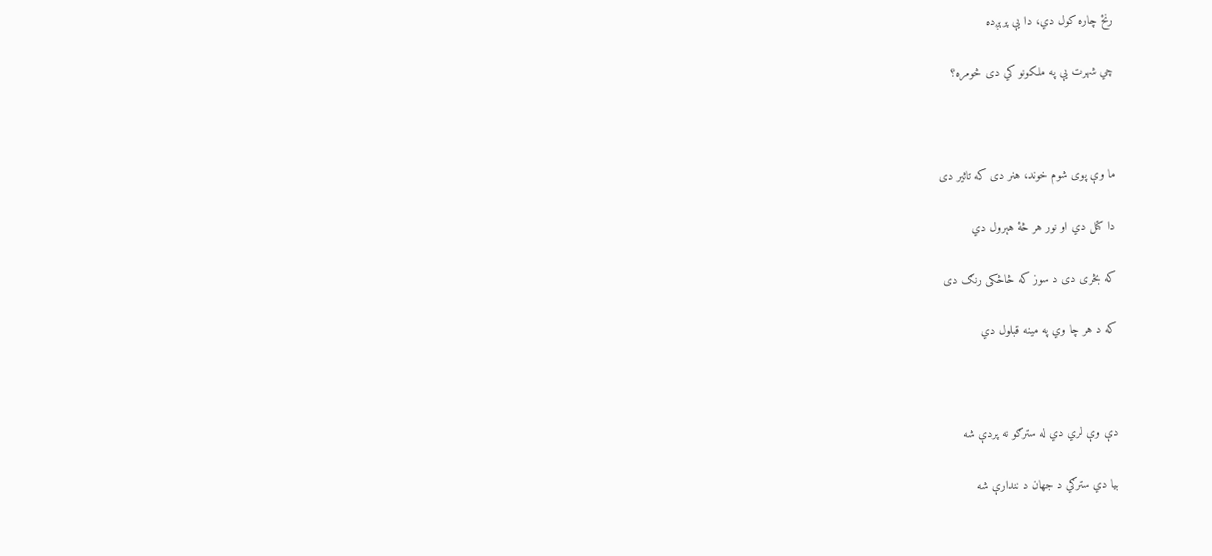رنځ چاره کول دي، دا يې پرېږده

چي شهرت يې په ملکونو کي دی څومره؟



ما وې پوی شوم خوند، هنر دی که تاثير دی

دا کتل دي او نور هر څۀ هېرول دي

که بڅری دی د سوز که څاڅکی رنګ دی

که د هر چا وي په مينه قبلول دي



دې وې لري دي له سترګو نه پردې شه

بيا دي سترګي د جهان د نندارې شه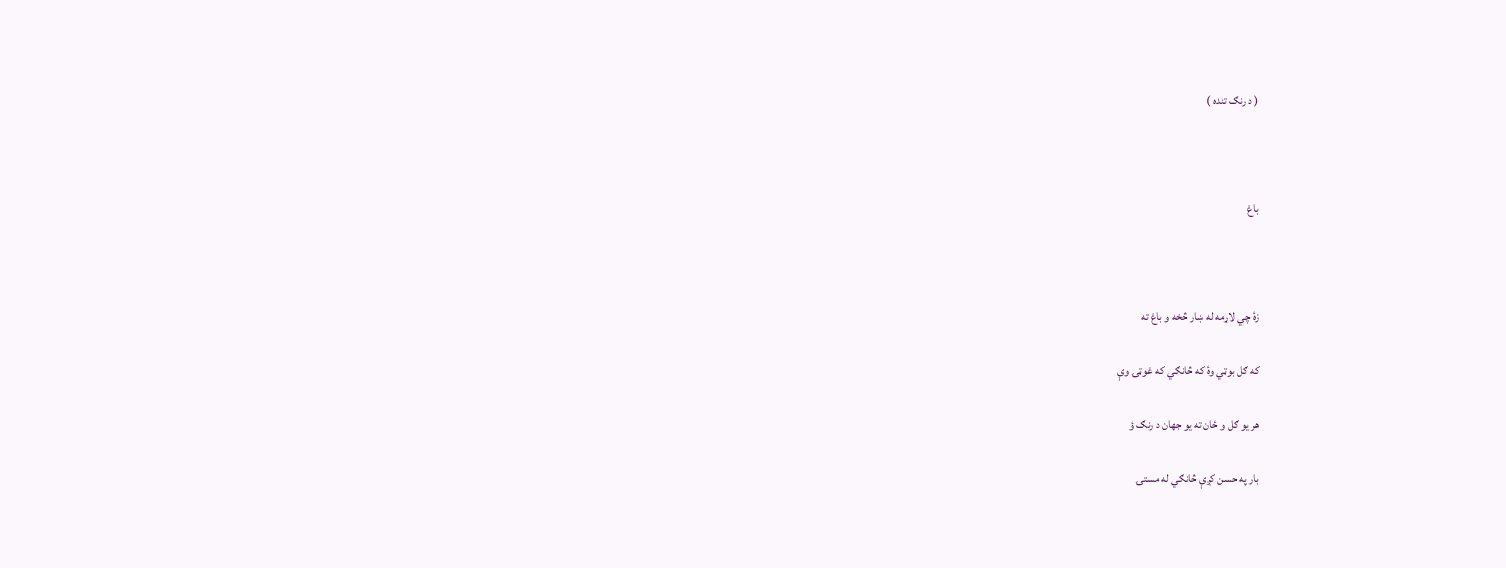( د رنګ تنده )



باغ



زۀ چي لاړمه له ښار څخه و باغ ته

که ګل بوټي وۀ که څانګي که غوټۍ وې

هر يو ګل و ځان ته يو جهان د رنګ ؤ

بار په حسن کږې څانګي له مستۍ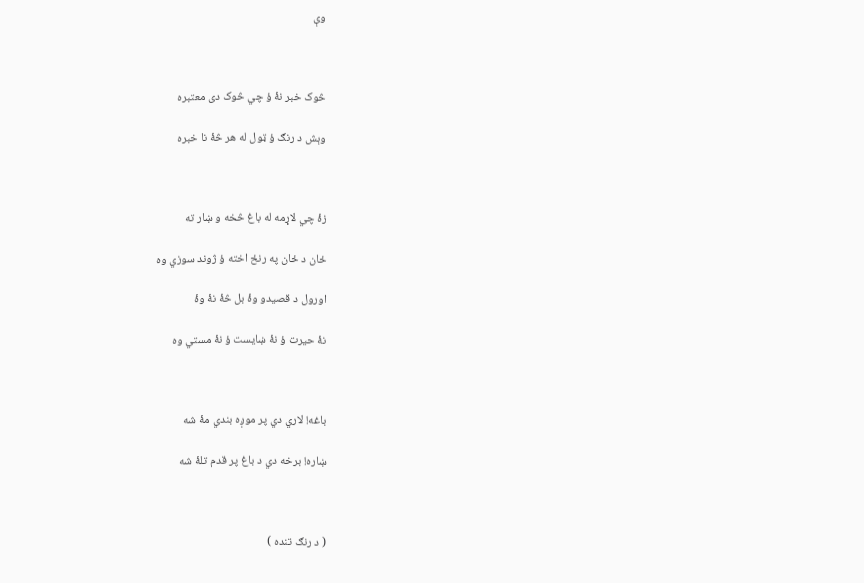وې



څوک خبر نۀ ؤ چي څوک دی معتبره

وېش د رنګ ؤ ټول له هر څۀ نا خبره



زۀ چي لاړمه له باغ څخه و ښار ته

ځان د ځان په رنځ اخته ؤ ژوند سوزي وه

اورول د قصيدو وۀ بل څۀ نۀ وۀ

نۀ حيرت ؤ نۀ ښايست ؤ نۀ مستي وه



باغه! لاري دي پر موږه بندي مۀ شه

ښاره! برخه دي د باغ پر قدم تلۀ شه



( د رنګ تنده )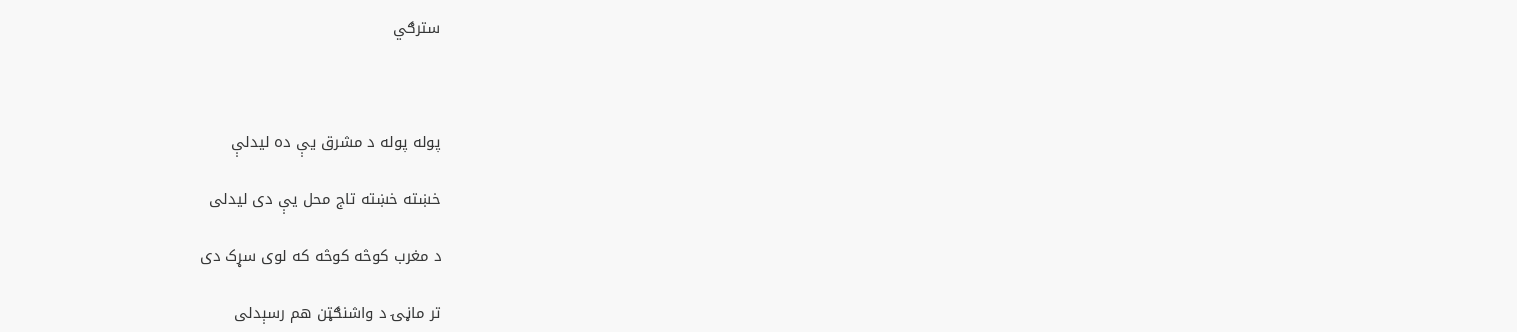سترګي



پوله پوله د مشرق يې ده ليدلې

خښته خښته تاج محل يې دی ليدلی

د مغرب کوڅه کوڅه که لوی سړک دی

تر ماڼۍ د واشنګټن هم رسېدلی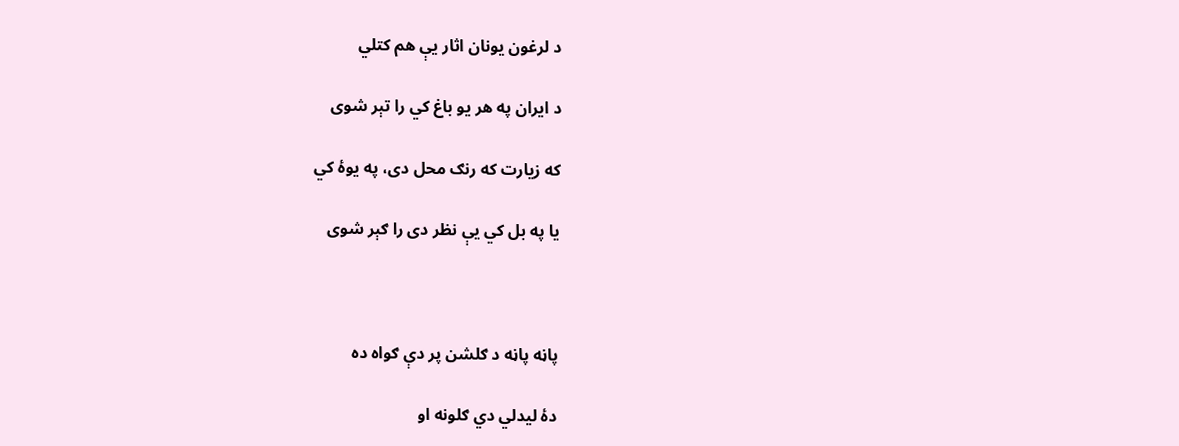د لرغون يونان اثار يې هم کتلي

د ايران په هر يو باغ کي را تېر شوی

که زيارت که رنګ محل دی، په يوۀ کي

يا په بل کي يې نظر دی را ګېر شوی



پاڼه پاڼه د ګلشن پر دې ګواه ده

دۀ ليدلي دي ګلونه او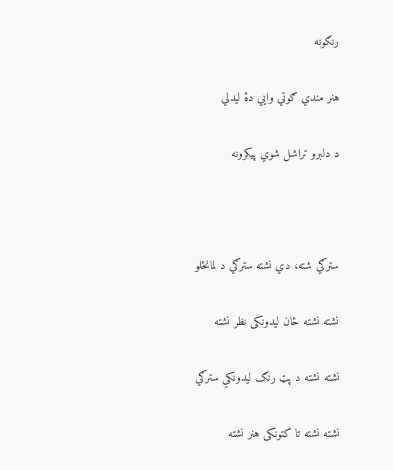رنګونه

هنر مندي ګوتي وايي دۀ ليدلي

د دلبرو تراشل شوي پيکرونه



سترګي شته، دي نشته سترګي د لمانځلو

نشته نشته ځان ليدونکی نظر نشته

نشته نشته د پټ رنګ ليدونکي سترګي

نشته نشته تا کتونکی هنر نشته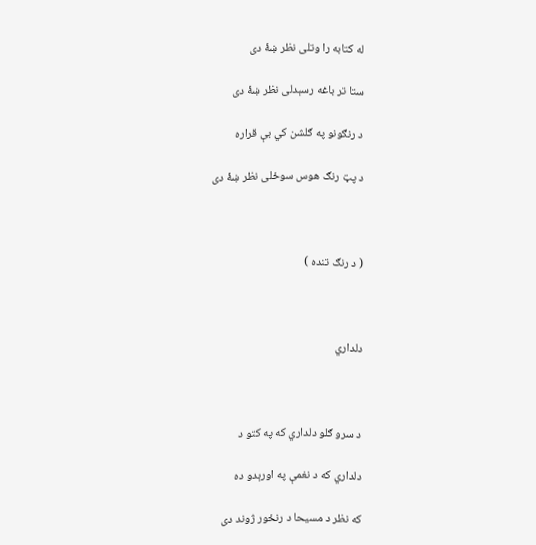له کتابه را وتلی نظر ښۀ دی

ستا تر باغه رسېدلی نظر ښۀ دی

د رنګونو په ګلشن کي بې قراره

د پټ رنګ هوس سوځلی نظر ښۀ دی



( د رنګ تنده )



دلداري



د سرو ګلو دلداري که په کتو د

دلداري که د نغمې په اورېدو ده

که نظر د مسيحا د رنځور ژوند دی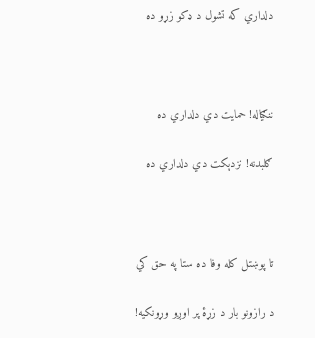دلداري که تشول د ډکو زړو ده



ننګياله! حمايت دي دلداري ده

ګلبدنه! نزدېکت دي دلداري ده



تا پوښتل کله وفا ده ستا په حق کي

د رازونو بار د زړۀ پر اوږو وړونکيه!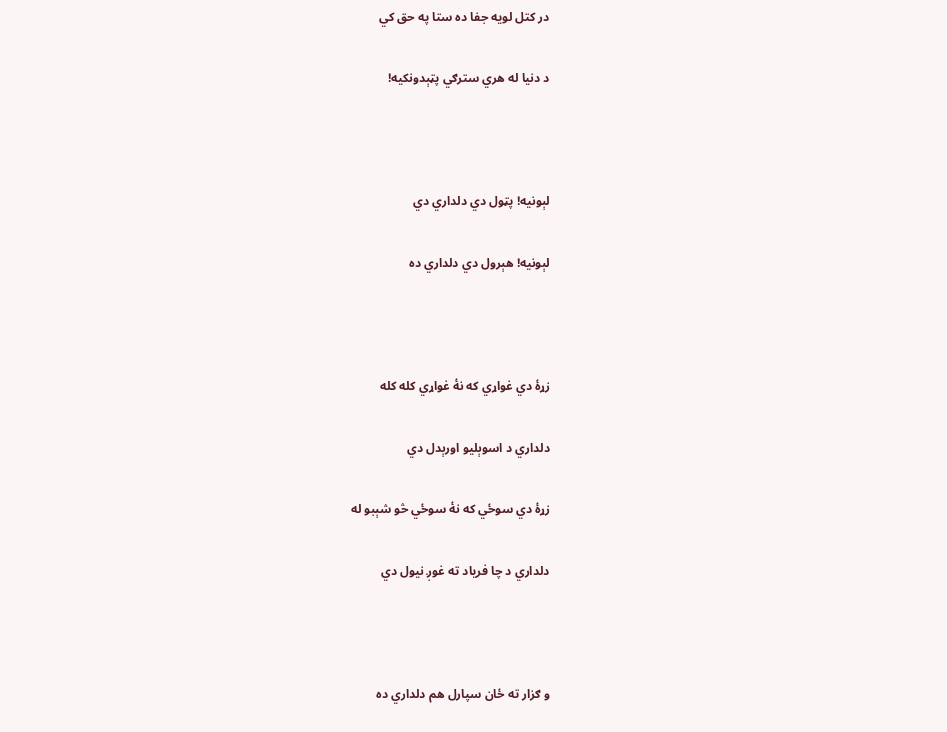در کتل لويه جفا ده ستا په حق کي

د دنيا له هري سترګي پټېدونکيه!



لېونيه! پټول دي دلداري دي

لېونيه! هېرول دي دلداري ده



زړۀ دي غواړي که نۀ غواړي کله کله

دلداري د اسوېليو اورېدل دي

زړۀ دي سوځي که نۀ سوځي څو شېبو له

دلداري د چا فرياد ته غوږ نيول دي



و ګزار ته ځان سپارل هم دلداري ده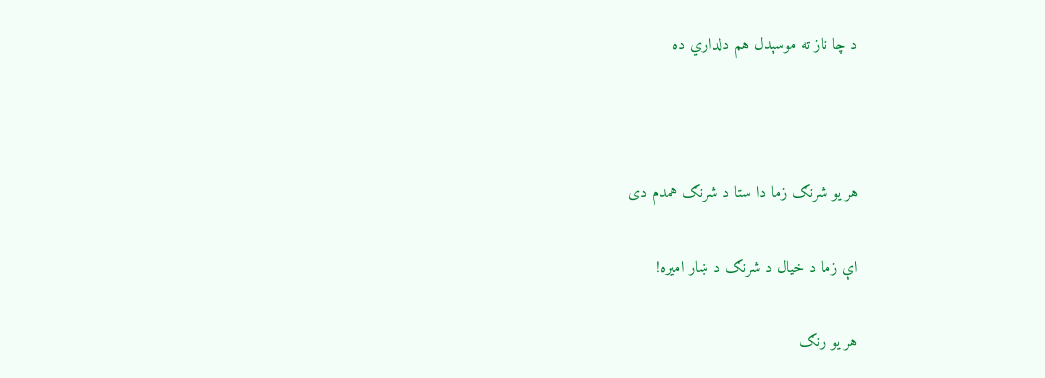د چا ناز ته موسېدل هم دلداري ده



هر يو شرنګ زما دا ستا د شرنګ همدم دی

اې زما د خيال د شرنګ د ښار اميره!

هر يو رنګ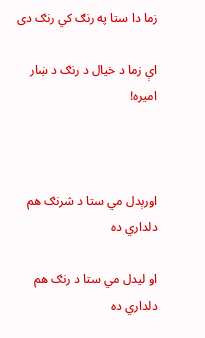زما دا ستا په رنګ کي رنګ دی

اې زما د خيال د رنګ د ښار اميره!



اورېدل مي ستا د شرنګ هم دلداري ده

او ليدل مي ستا د رنګ هم دلداري ده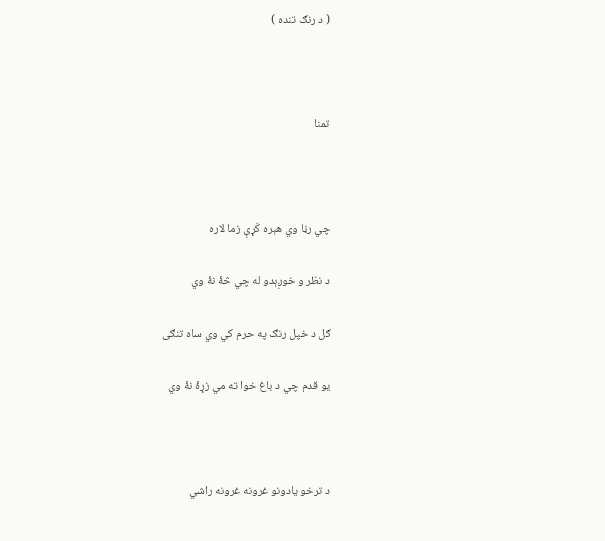( د رنګ تنده )



تمنا



چي رڼا وي هېره کَړې زما لاره

د نظر و خوږېدو له چي څۀ نۀ وي

ګل د خپل رنګ په حرم کي وي ساه تنګی

يو قدم چي د باغ خوا ته مي زړۀ نۀ وي



د ترخو يادونو غرونه غرونه راشي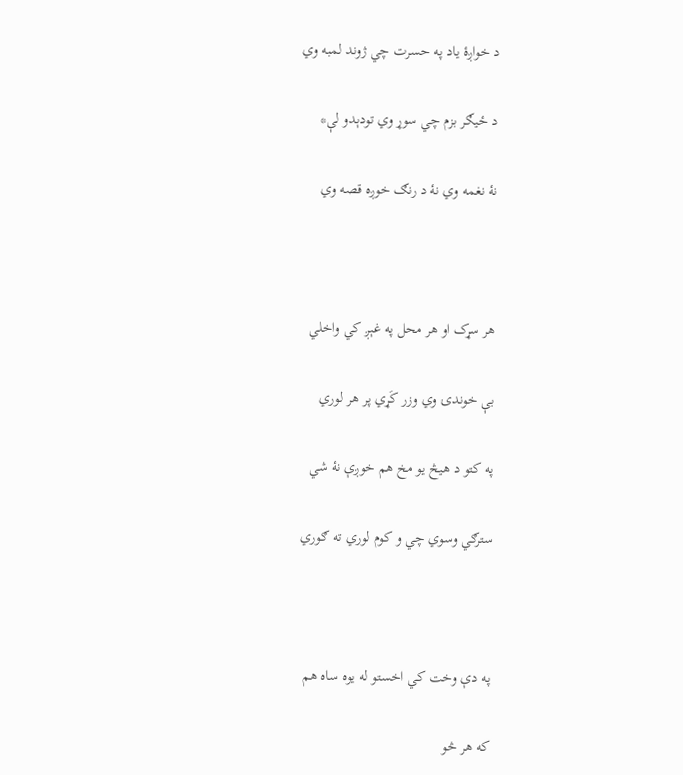د خواږۀ ياد په حسرت چي ژوند لمبه وي

د ځيګر بزم چي سوړ وي تودېدو لې*

نۀ نغمه وي نۀ د رنګ خوږه قصه وي



هر سړک او هر محل په غېږ کي واخلي

بې خوندۍ وي وزر کَړي پر هر لوري

په کتو د هيڅ يو مخ هم خوږې نۀ شي

سترګي وسوي چي و کوم لوري ته ګوري



په دې وخت کي اخستو له يوه ساه هم

که هر څو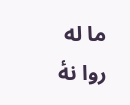ما له روا نۀ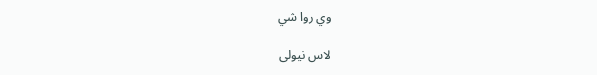وي روا شي

لاس نيولی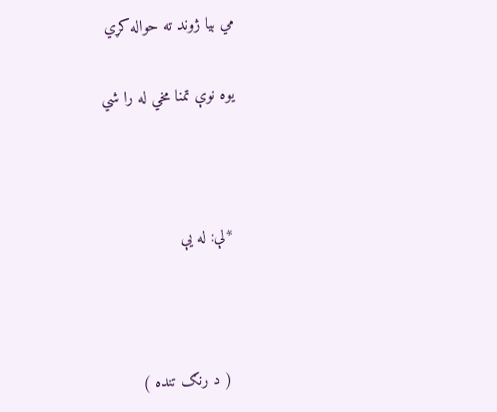مي بيا ژوند ته حواله کړي

يوه نوې تمنا مخي له را شي



*لې: له يې



( د رنګ تنده )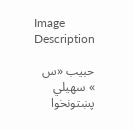Image Description

حبیب «س » سهیلي پښتونخوا